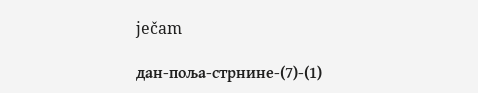ječam

дан-поља-стрнине-(7)-(1)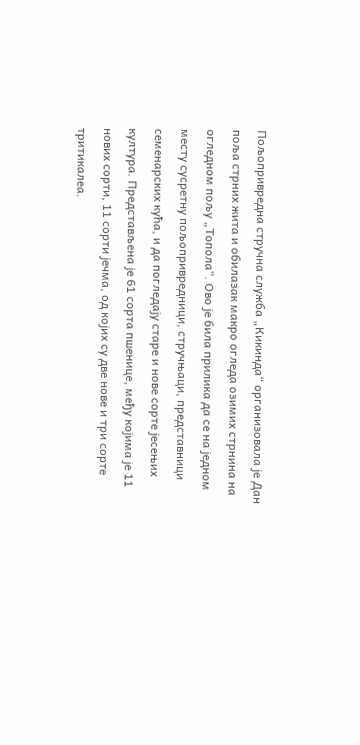Пољопривредна стручна служба „Кикинда“ организовала је Дан поља стрних жита и обилазак макро огледа озимих стрнина на огледном пољу „Топола“. Ово је била прилика да се на једном месту сусретну пољопривредници, стручњаци, представници семенарских кућа, и да погледају старе и нове сорте јесењих култура. Представљена је 61 сорта пшенице, међу којима је 11 нових сорти, 11 сорти јечма, од којих су две нове и три сорте тритикалеа.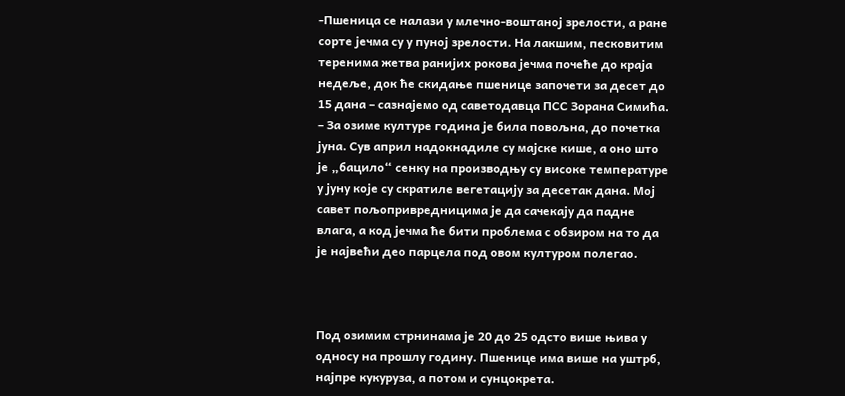-Пшеница се налази у млечно-воштаној зрелости, а ране сорте јечма су у пуној зрелости. На лакшим, песковитим теренима жетва ранијих рокова јечма почеће до краја недеље, док ће скидање пшенице започети за десет до 15 дана – сазнајемо од саветодавца ПСС Зорана Симића. – За озиме културе година је била повољна, до почетка јуна. Сув април надокнадиле су мајске кише, а оно што је „бацило“ сенку на производњу су високе температуре у јуну које су скратиле вегетацију за десетак дана. Мој савет пољопривредницима је да сачекају да падне влага, а код јечма ће бити проблема с обзиром на то да је највећи део парцела под овом културом полегао.



Под озимим стрнинама је 20 до 25 одсто више њива у односу на прошлу годину. Пшенице има више на уштрб, најпре кукуруза, а потом и сунцокрета.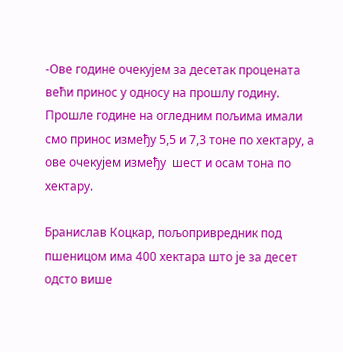-Ове године очекујем за десетак процената већи принос у односу на прошлу годину. Прошле године на огледним пољима имали смо принос између 5,5 и 7,3 тоне по хектару, а ове очекујем између  шест и осам тона по хектару.

Бранислав Коцкар, пољопривредник под пшеницом има 400 хектара што је за десет одсто више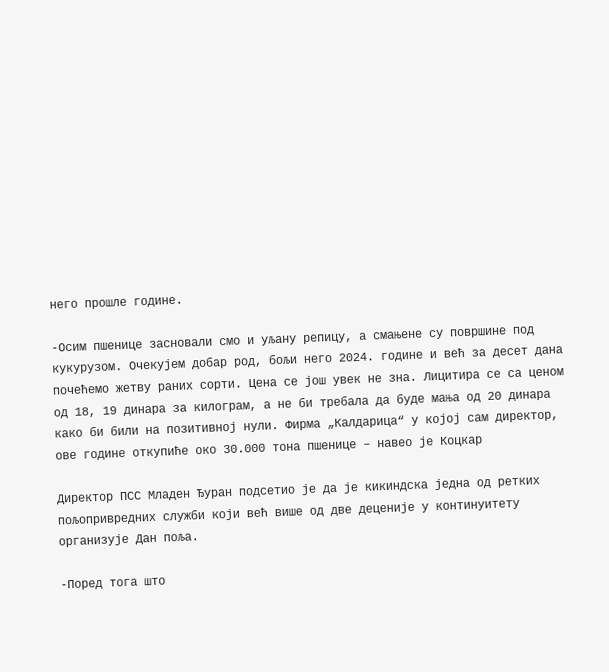него прошле године.

-Осим пшенице засновали смо и уљану репицу, а смањене су површине под кукурузом. Очекујем добар род, бољи него 2024. године и већ за десет дана почећемо жетву раних сорти. Цена се још увек не зна. Лицитира се са ценом од 18, 19 динара за килограм, а не би требала да буде мања од 20 динара како би били на позитивној нули. Фирма „Калдарица“ у којој сам директор, ове године откупиће око 30.000 тона пшенице – навео је Коцкар

Директор ПСС Младен Ђуран подсетио је да је кикиндска једна од ретких пољопривредних служби који већ више од две деценије у континуитету организује Дан поља.

-Поред тога што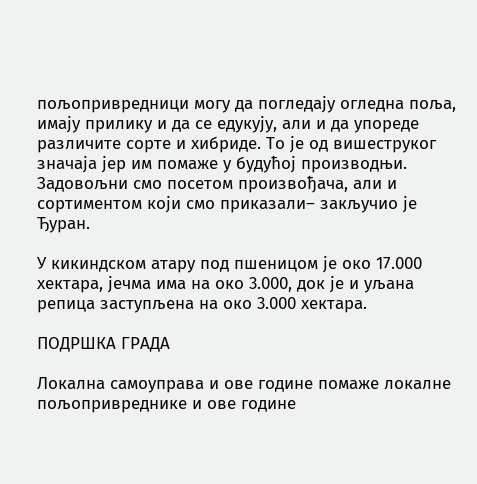пољопривредници могу да погледају огледна поља, имају прилику и да се едукују, али и да упореде различите сорте и хибриде. То је од вишеструког значаја јер им помаже у будућој производњи. Задовољни смо посетом произвођача, али и сортиментом који смо приказали– закључио је Ђуран.

У кикиндском атару под пшеницом је око 17.000 хектара, јечма има на око 3.000, док је и уљана репица заступљена на око 3.000 хектара.

ПОДРШКА ГРАДА

Локална самоуправа и ове године помаже локалне пољопривреднике и ове године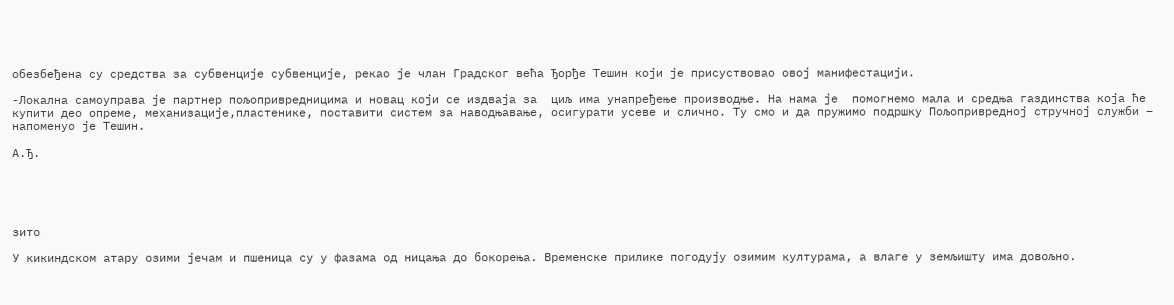обезбеђена су средства за субвенције субвенције, рекао је члан Градског већа Ђорђе Тешин који је присуствовао овој манифестацији.

-Локална самоуправа је партнер пољопривредницима и новац који се издваја за  циљ има унапређење производње. На нама је  помогнемо мала и средња газдинства која ће купити део опреме, механизације,пластенике, поставити систем за наводњавање, осигурати усеве и слично. Ту смо и да пружимо подршку Пољопривредној стручној служби – напоменуо је Тешин.

А.Ђ.





зито

У кикиндском атару озими јечам и пшеница су у фазама од ницања до бокорења. Временске прилике погодују озимим културама, а влаге у земљишту има довољно.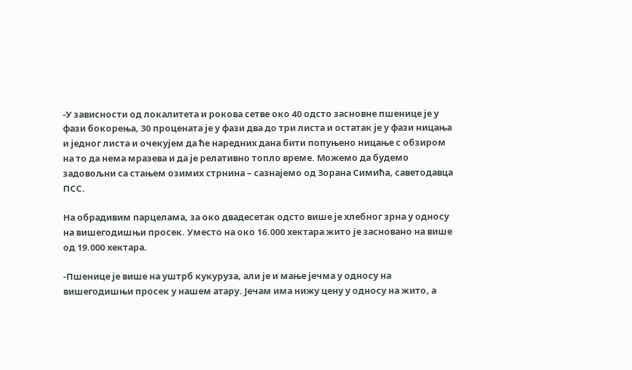-У зависности од локалитета и рокова сетве око 40 одсто засновне пшенице је у фази бокорења, 30 процената је у фази два до три листа и остатак је у фази ницања и једног листа и очекујем да ће наредних дана бити попуњено ницање с обзиром на то да нема мразева и да је релативно топло време. Можемо да будемо задовољни са стањем озимих стрнина – сазнајемо од Зорана Симића, саветодавца ПСС.

На обрадивим парцелама, за око двадесетак одсто више је хлебног зрна у односу на вишегодишњи просек. Уместо на око 16.000 хектара жито је засновано на више од 19.000 хектара.

-Пшенице је више на уштрб кукуруза, али је и мање јечма у односу на вишегодишњи просек у нашем атару. Јечам има нижу цену у односу на жито, а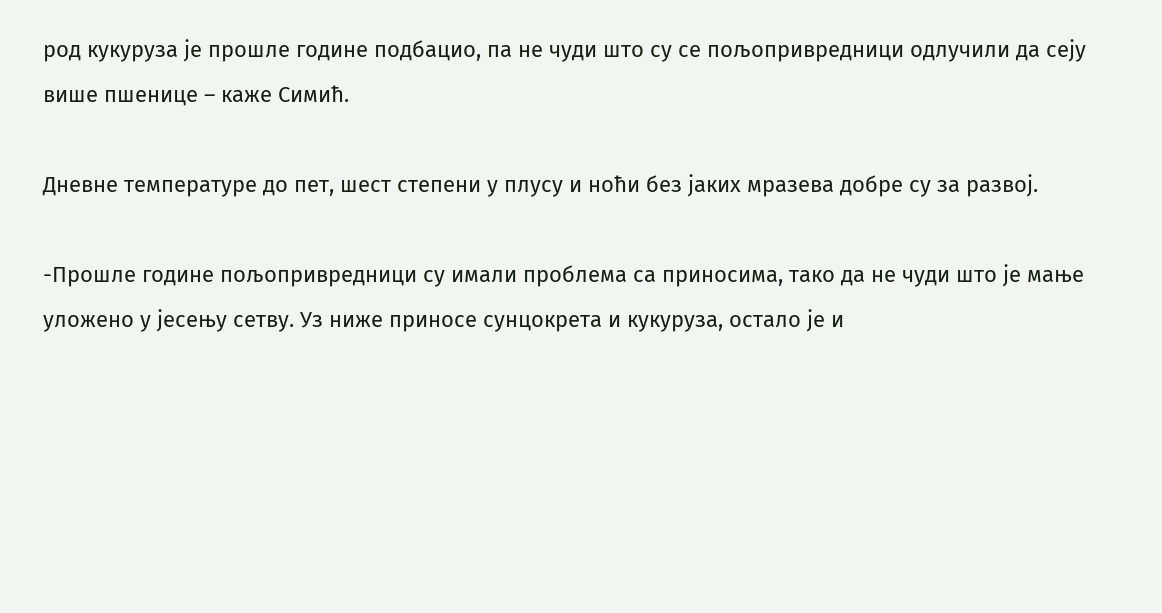род кукуруза је прошле године подбацио, па не чуди што су се пољопривредници одлучили да сеју више пшенице – каже Симић.

Дневне температуре до пет, шест степени у плусу и ноћи без јаких мразева добре су за развој.

-Прошле године пољопривредници су имали проблема са приносима, тако да не чуди што је мање уложено у јесењу сетву. Уз ниже приносе сунцокрета и кукуруза, остало је и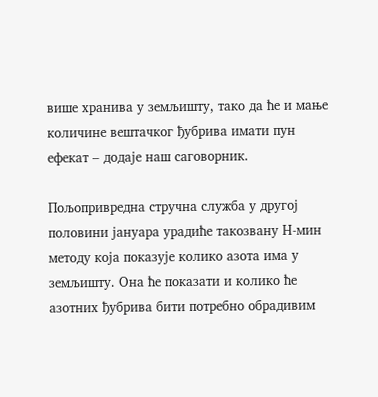више хранива у земљишту, тако да ће и мање количине вештачког ђубрива имати пун ефекат – додаје наш саговорник.

Пољопривредна стручна служба у другој половини јануара урадиће такозвану Н-мин методу која показује колико азота има у земљишту. Она ће показати и колико ће азотних ђубрива бити потребно обрадивим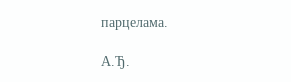парцелама.

А.Ђ.